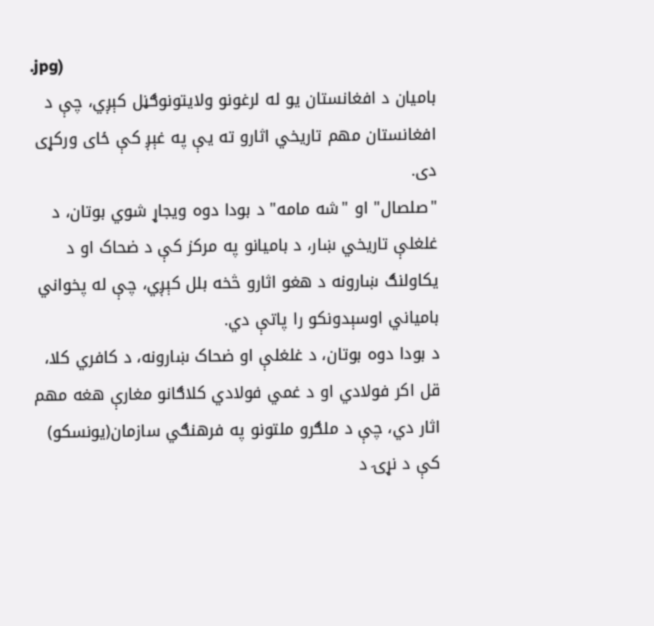.jpg)
بامیان د افغانستان یو له لرغونو ولایتونوګڼل کېږي، چې د افغانستان مهم تاریخي اثارو ته يې په غېږ کې ځای ورکړی دی.
"صلصال" او "شه مامه" د بودا دوه ویجاړ شوي بوتان، د غلغلې تاریخي ښار، د بامیانو په مرکز کې د ضحاک او د یکاولنګ ښارونه د هغو اثارو څخه بلل کېږي، چې له پخواني بامیاني اوسېدونکو را پاتې دي.
د بودا دوه بوتان، د غلغلې او ضحاک ښارونه، د کافري کلا، قل اکر فولادي او د غمي فولادي کلاګانو مغارې هغه مهم اثار دي، چې د ملګرو ملتونو په فرهنګي سازمان(یونسکو) کې د نړۍ د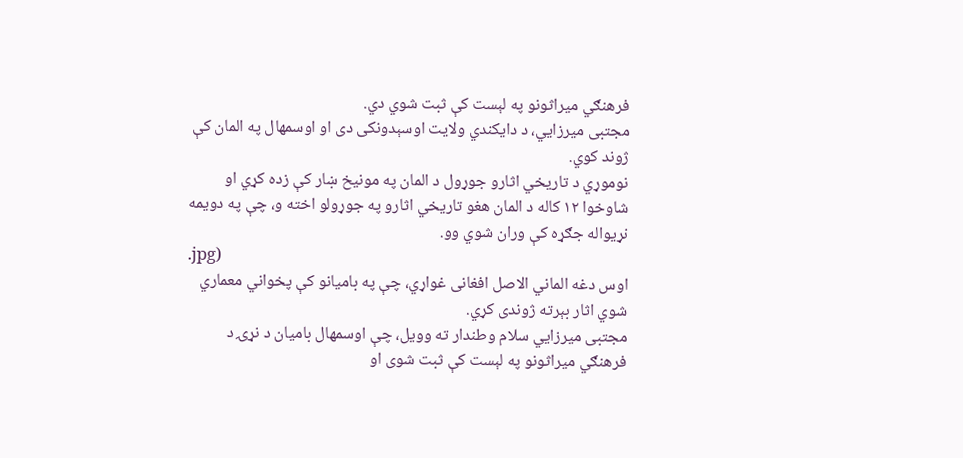فرهنګي میراثونو په لېست کې ثبت شوي دي.
مجتبی میرزايي، د دایکندي ولایت اوسېدونکی دی او اوسمهال په المان کې ژوند کوي.
نوموړي د تاریخي اثارو جوړول د المان په مونیخ ښار کې زده کړي او شاوخوا ۱۲ کاله د المان هغو تاریخي اثارو په جوړولو اخته و، چې په دویمه نړیواله جګړه کې وران شوي وو.
.jpg)
اوس دغه الماني الاصل افغانی غواړي، چې په بامیانو کې پخواني معماري شوي اثار بېرته ژوندی کړي.
مجتبی میرزايي سلام وطندار ته وویل، چې اوسمهال بامیان د نړۍ د فرهنګي میراثونو په لېست کې ثبت شوی او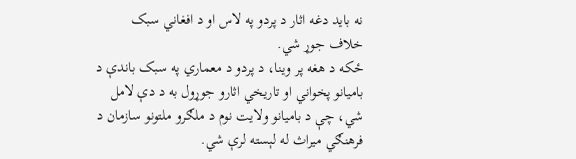نه باید دغه اثار د پردو په لاس او د افغاني سبک خلاف جوړ شي.
ځکه د هغه پر وینا، د پردو د معماري په سبک باندې د بامیانو پخواني او تاریخي اثارو جوړول به د دې لامل شي، چې د بامیانو ولایت نوم د ملګرو ملتونو سازمان د فرهنګي میراث له لېسته لرې شي.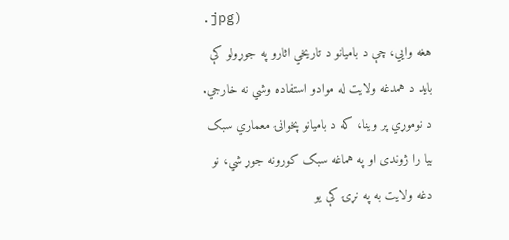.jpg)
هغه وايي، چې د بامیانو د تاریخي اثارو په جوړولو کې باید د همدغه ولایت له موادو استفاده وشي نه خارجي.
د نوموړي پر وینا، که د بامیانو پخوانۍ معماري سبک بیا را ژوندی او په هماغه سبک کورونه جوړ شي، نو دغه ولایت به په نړۍ کې یو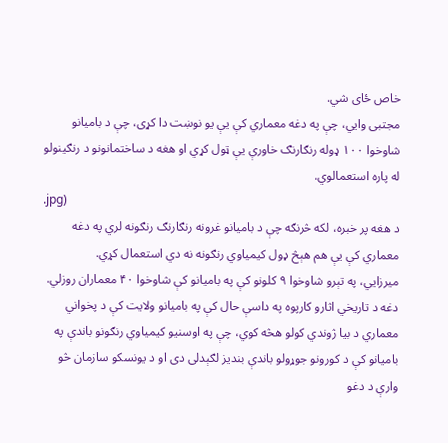خاص ځای شي.
مجتبی وايي، چې په دغه معماري کې يې یو نوښت دا کړی، چې د بامیانو شاوخوا ۱۰۰ ډوله رنګارنګ خاورې يې ټول کړي او هغه د ساختمانونو د رنګينولو له پاره استعمالوي.
.jpg)
د هغه پر خبره، لکه څرنګه چې د بامیانو غرونه رنګارنګ رنګونه لري په دغه معماري کې يې هم هېڅ ډول کیمیاوي رنګونه نه دي استعمال کړي.
میرزايي، په تېرو شاوخوا ۹ کلونو کې په بامیانو کې شاوخوا ۴۰ معماران روزلي.
دغه د تاریخي اثارو کارپوه په داسې حال کې په بامیانو ولایت کې د پخواني معماري د بیا ژوندي کولو هڅه کوي، چې په اوسنيو کیمیاوي رنګونو باندې په بامیانو کې د کورونو جوړولو باندې بندیز لګېدلی دی او د یونسکو سازمان څو وارې د دغو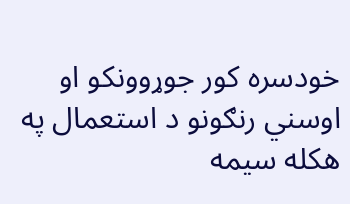خودسره کور جوړوونکو او اوسني رنګونو د استعمال په هکله سیمه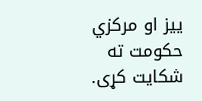ییز او مرکزي حکومت ته شکایت کړی.